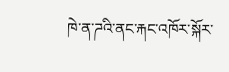ཁེ་ན་ཌའི་ནང་རྐང་འཁོར་སྐོར་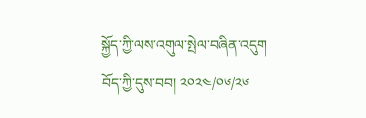སྐྱོད་ཀྱི་ལས་འགུལ་སྤེལ་བཞིན་འདུག བོད་ཀྱི་དུས་བབ། ༢༠༢༤/༠༦/༢༦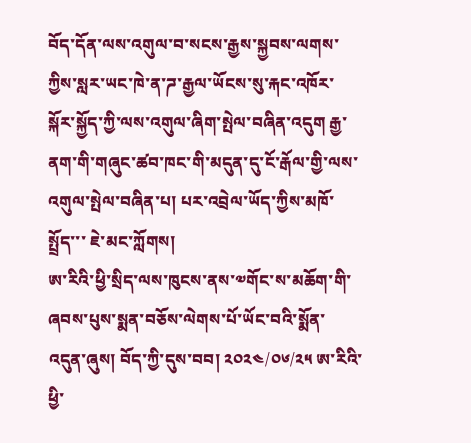བོད་དོན་ལས་འགུལ་བ་སངས་རྒྱས་སྐྱབས་ལགས་ཀྱིས་སླར་ཡང་ཁེ་ན་ཌ་རྒྱལ་ཡོངས་སུ་རྐང་འཁོར་སྐོར་སྐྱོད་ཀྱི་ལས་འགུལ་ཞིག་སྤེལ་བཞིན་འདུག རྒྱ་ནག་གི་གཞུང་ཚབ་ཁང་གི་མདུན་དུ་ངོ་རྒོལ་གྱི་ལས་འགུལ་སྤེལ་བཞིན་པ། པར་འབྲེལ་ཡོད་ཀྱིས་མཁོ་སྤྲོད་་་ ཇེ་མང་ཀློགས།
ཨ་རིའི་ཕྱི་སྲིད་ལས་ཁུངས་ནས་༧གོང་ས་མཆོག་གི་ཞབས་པུས་སྨན་བཅོས་ལེགས་པོ་ཡོང་བའི་སྨོན་འདུན་ཞུས། བོད་ཀྱི་དུས་བབ། ༢༠༢༤/༠༦/༢༥ ཨ་རིའི་ཕྱི་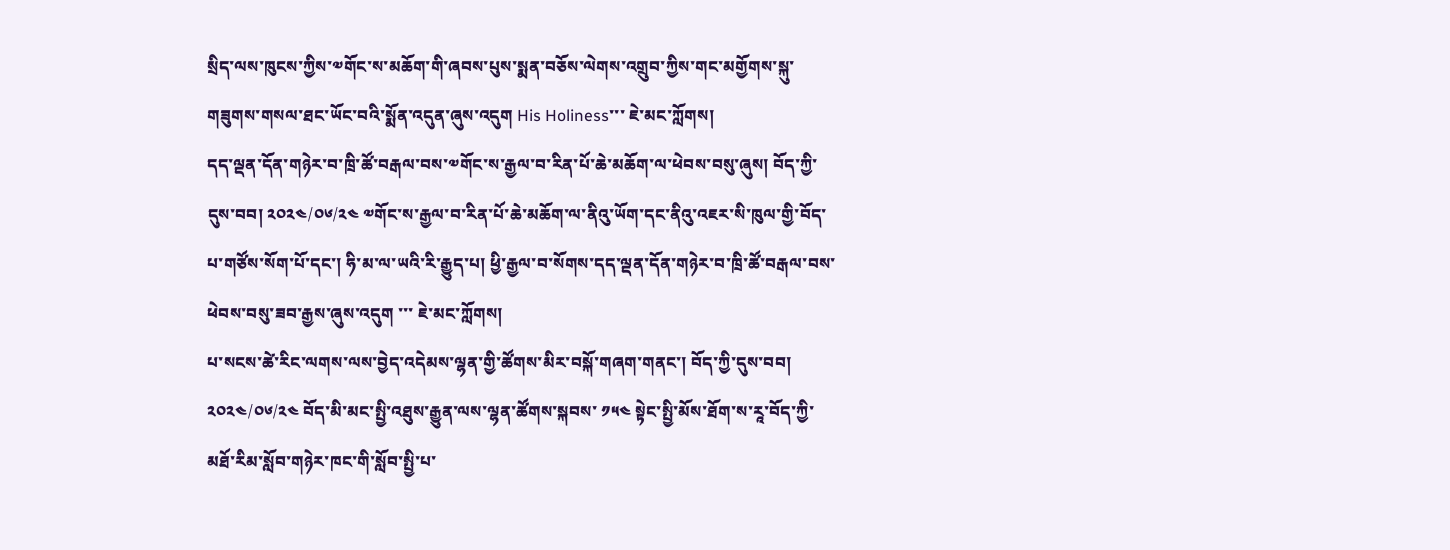སྲིད་ལས་ཁུངས་ཀྱིས་༧གོང་ས་མཆོག་གི་ཞབས་པུས་སྨན་བཅོས་ལེགས་འགྲུབ་ཀྱིས་གང་མགྱོགས་སྐུ་གཟུགས་གསལ་ཐང་ཡོང་བའི་སྨོན་འདུན་ཞུས་འདུག His Holiness་་་ ཇེ་མང་ཀློགས།
དད་ལྡན་དོན་གཉེར་བ་ཁྲི་ཚོ་བརྒལ་བས་༧གོང་ས་རྒྱལ་བ་རིན་པོ་ཆེ་མཆོག་ལ་ཕེབས་བསུ་ཞུས། བོད་ཀྱི་དུས་བབ། ༢༠༢༤/༠༦/༢༤ ༧གོང་ས་རྒྱལ་བ་རིན་པོ་ཆེ་མཆོག་ལ་ནིའུ་ཡོག་དང་ནིའུ་འཇར་སི་ཁུལ་གྱི་བོད་པ་གཙོས་སོག་པོ་དང་། ཧི་མ་ལ་ཡའི་རི་རྒྱུད་པ། ཕྱི་རྒྱལ་བ་སོགས་དད་ལྡན་དོན་གཉེར་བ་ཁྲི་ཚོ་བརྒལ་བས་ཕེབས་བསུ་ཟབ་རྒྱས་ཞུས་འདུག ་་་ ཇེ་མང་ཀློགས།
པ་སངས་ཚེ་རིང་ལགས་ལས་བྱེད་འདེམས་ལྷན་གྱི་ཚོགས་མིར་བསྐོ་གཞག་གནང་། བོད་ཀྱི་དུས་བབ། ༢༠༢༤/༠༦/༢༤ བོད་མི་མང་སྤྱི་འཐུས་རྒྱུན་ལས་ལྷན་ཚོགས་སྐབས་ ༡༥༤ སྟེང་སྤྱི་མོས་ཐོག་ས་རཱ་བོད་ཀྱི་མཐོ་རིམ་སློབ་གཉེར་ཁང་གི་སློབ་སྤྱི་པ་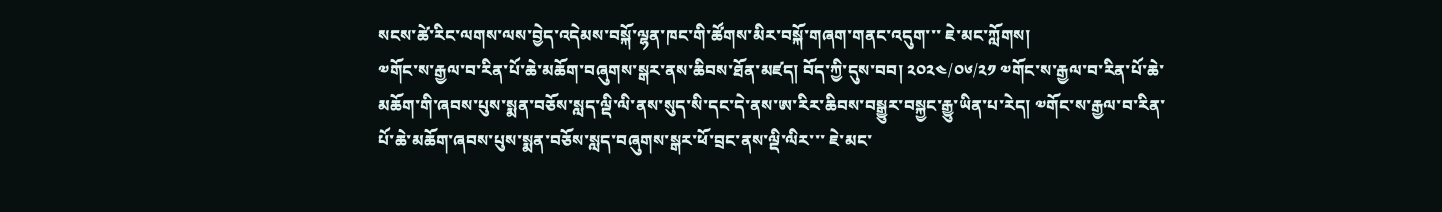སངས་ཚེ་རིང་ལགས་ལས་བྱེད་འདེམས་བསྐོ་ལྷན་ཁང་གི་ཚོགས་མིར་བསྐོ་གཞག་གནང་འདུག་་་ ཇེ་མང་ཀློགས།
༧གོང་ས་རྒྱལ་བ་རིན་པོ་ཆེ་མཆོག་བཞུགས་སྒར་ནས་ཆིབས་ཐོན་མཛད། བོད་ཀྱི་དུས་བབ། ༢༠༢༤/༠༦/༢༡ ༧གོང་ས་རྒྱལ་བ་རིན་པོ་ཆེ་མཆོག་གི་ཞབས་པུས་སྨན་བཅོས་སླད་ལྡི་ལི་ནས་སུད་སི་དང་དེ་ནས་ཨ་རིར་ཆིབས་བསྒྱུར་བསྐྱང་རྒྱུ་ཡིན་པ་རེད། ༧གོང་ས་རྒྱལ་བ་རིན་པོ་ཆེ་མཆོག་ཞབས་པུས་སྨན་བཅོས་སླད་བཞུགས་སྒར་ཕོ་བྲང་ནས་ལྡི་ལིར་་་ ཇེ་མང་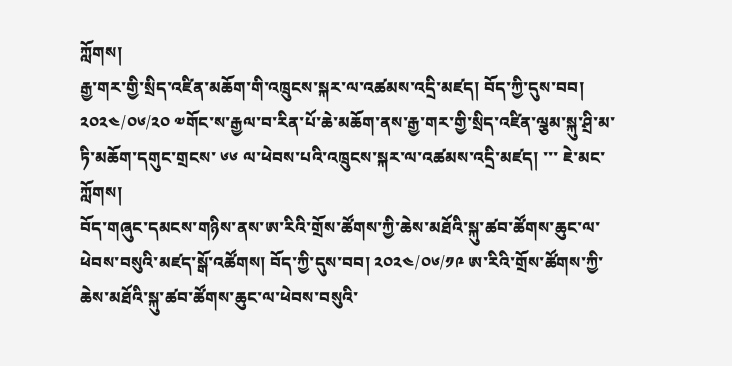ཀློགས།
རྒྱ་གར་གྱི་སྲིད་འཛིན་མཆོག་གི་འཁྲུངས་སྐར་ལ་འཚམས་འདྲི་མཛད། བོད་ཀྱི་དུས་བབ། ༢༠༢༤/༠༦/༢༠ ༧གོང་ས་རྒྱལ་བ་རིན་པོ་ཆེ་མཆོག་ནས་རྒྱ་གར་གྱི་སྲིད་འཛིན་ལྕམ་སྐུ་ཤྲི་མ་ཏི་མཆོག་དགུང་གྲངས་ ༦༦ ལ་ཕེབས་པའི་འཁྲུངས་སྐར་ལ་འཚམས་འདྲི་མཛད། ་་་ ཇེ་མང་ཀློགས།
བོད་གཞུང་དམངས་གཉིས་ནས་ཨ་རིའི་གྲོས་ཚོགས་ཀྱི་ཆེས་མཐོའི་སྐུ་ཚབ་ཚོགས་ཆུང་ལ་ཕེབས་བསུའི་མཛད་སྒོ་འཚོགས། བོད་ཀྱི་དུས་བབ། ༢༠༢༤/༠༦/༡༩ ཨ་རིའི་གྲོས་ཚོགས་ཀྱི་ཆེས་མཐོའི་སྐུ་ཚབ་ཚོགས་ཆུང་ལ་ཕེབས་བསུའི་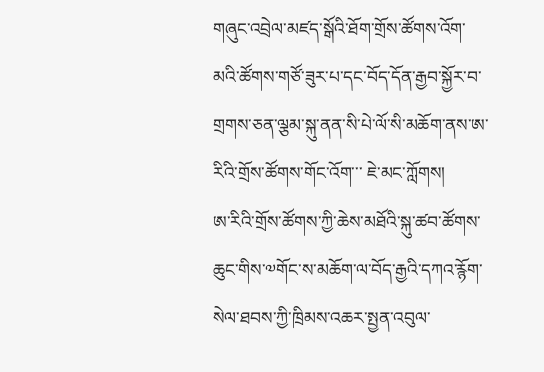གཞུང་འབྲེལ་མཛད་སྒོའི་ཐོག་གྲོས་ཚོགས་འོག་མའི་ཚོགས་གཙོ་ཟུར་པ་དང་བོད་དོན་རྒྱབ་སྐྱོར་བ་གྲགས་ཅན་ལྕམ་སྐུ་ནན་སི་པེ་ལོ་སི་མཆོག་ནས་ཨ་རིའི་གྲོས་ཚོགས་གོང་འོག་་་ ཇེ་མང་ཀློགས།
ཨ་རིའི་གྲོས་ཚོགས་ཀྱི་ཆེས་མཐོའི་སྐུ་ཚབ་ཚོགས་ཆུང་གིས་༧གོང་ས་མཆོག་ལ་བོད་རྒྱའི་དཀའ་རྙོག་སེལ་ཐབས་ཀྱི་ཁྲིམས་འཆར་སྤྱན་འབུལ་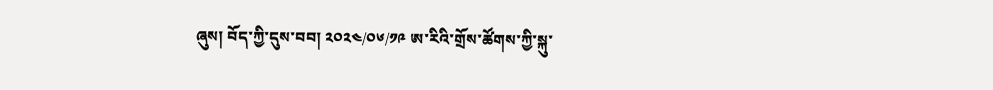ཞུས། བོད་ཀྱི་དུས་བབ། ༢༠༢༤/༠༦/༡༩ ཨ་རིའི་གྲོས་ཚོགས་ཀྱི་སྐུ་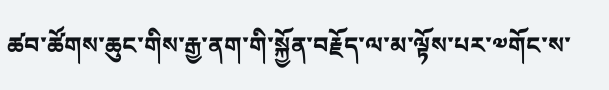ཚབ་ཚོགས་ཆུང་གིས་རྒྱ་ནག་གི་སྐྱོན་བརྗོད་ལ་མ་ལྟོས་པར་༧གོང་ས་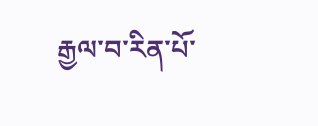རྒྱལ་བ་རིན་པོ་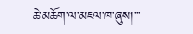ཆེ་མཆོག་ལ་མཇལ་ཁ་ཞུས།་་་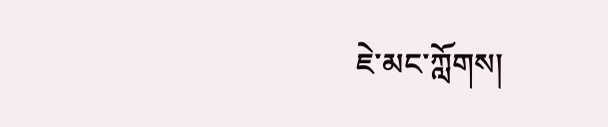ཇེ་མང་ཀློགས།